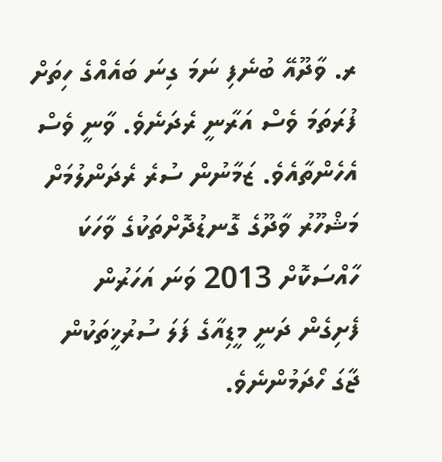ރ. ވާދޫއޭ ބުނެފި ނަމަ ގިނަ ބައެއްގެ ހިތަށް ފުރަތަމަ ވެސް އަރާނީ ރެދަނެވެ. ވާނީ ވެސް އެހެންތާއެވެ. ޒަމާނުން ސުރެ ރެދަންލުމަށް މަޝްހޫރު ވާދޫގެ ގޮނޑުދޮށްތަކުގެ ވާހަކަ ހާއްސަކޮށް 2013 ވަނަ އަހަރުން ފެށިގެން ދަނީ މީޑިއާގެ ފަލަ ސުރުޚީތަކުން ޖާގަ ހޯދަމުންނެވެ.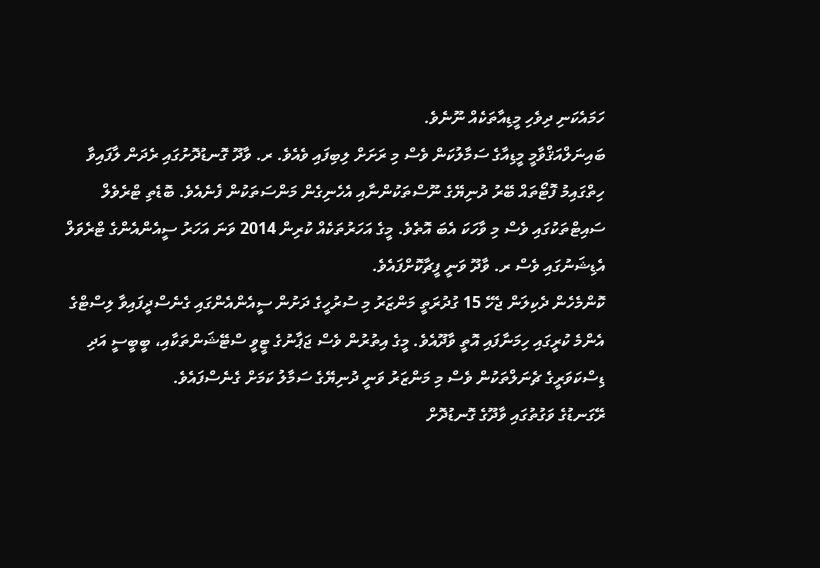ހަމައެކަނި ދިވެހި މީޑިއާތަކެއް ނޫނެވެ.
ބައިނަލްއަޤްވާމީ މީޑިއާގެ ސަމާލުކަން ވެސް މި ރަށަށް ލިބިފައި ވެއެވެ. ރ. ވާދޫ ގޮނޑުދޮށުގައި ރެދަން ލާފައިވާ ހިތްގައިމު ފޮޓޯތައް ބޭރު ދުނިޔޭގެ ނޫސްތަކުންނާއި އެހެނިގެން މަންސަތަކުން ފެނެއެވެ. ބޮޑެތި ޓްރެވެލް ސައިޓްތަކުގައި ވެސް މި ވާހަކަ އެބަ އޮތެވެ. މީގެ އަހަރުތަކެއް ކުރިން 2014 ވަނަ އަހަރު ސީއެންއެންގެ ޓްރެވަލް އެޑިޝަނުގައި ވެސް ރ. ވާދޫ ވަނީ ފީޗާކޮށްފައެވެ.
ކޮންމެހެން ދެކިލަން ޖެހޭ 15 ގުދުރަތީ މަންޒަރު މި ސުރުހީގެ ދަށުން ސީއެންއެންގައި ގެނެސްދީފައިވާ ލިސްޓްގެ އެންމެ ކުރީގައި ހިމަނާފައި އޮތީ ވާދޫއެވެ. މީގެ އިތުރުން ވެސް ޖަޕާނުގެ ޓީވީ ސްޓޭޝަންތަކާއި، ބީބީސީ އަދި ޑިސްކަވަރީގެ ޗެނަލްތަކުން ވެސް މި މަންޒަރު ވަނީ ދުނިޔޭގެ ސަމާލު ކަމަށް ގެނެސްފައެވެ.
ރޭގަނޑުގެ ވަގުތުގައި ވާދޫގެ ގޮނޑުދޮށް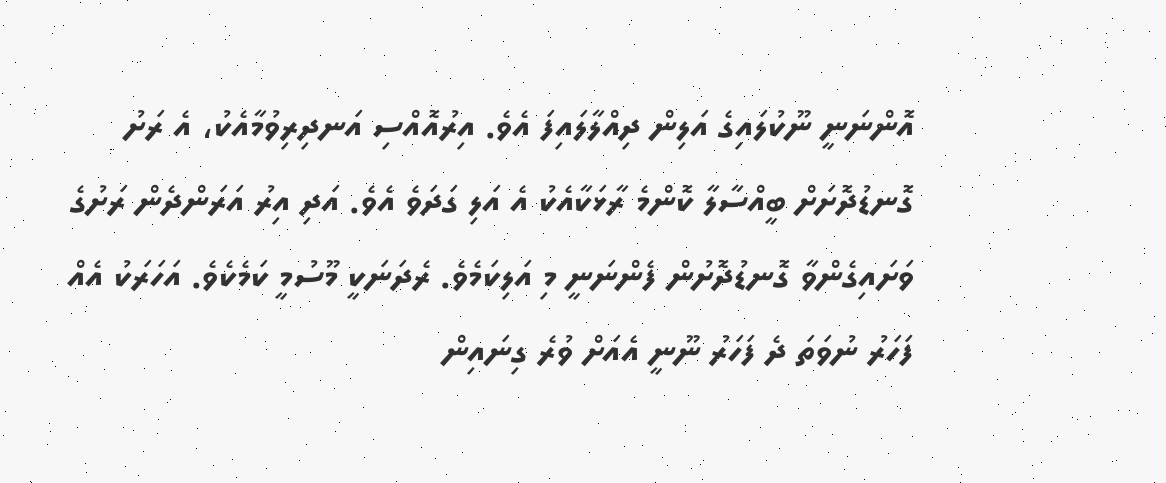އޮންނަނީ ނޫކުލައިގެ އަލިން ދިއްލާލައިފަ އެވެ. އިރުއޮއްސި އަނދިރިވުމާއެކު، އެ ރަށު ގޮނޑުދޮށަށް ބީއްސާލާ ކޮންމެ ރާޅަކާއެކު އެ އަލި ގަދަވެ އެވެ. އަދި އިރު އަރަންދެން ރަށުގެ ވަށައިގެންވާ ގޮނޑުދޮށުން ފެންނަނީ މި އަލިކަމެވެ. ރެދަނަކީ މޫސުމީ ކަމެކެވެ. އަހަރަކު އެއް ފަހަރު ނުވަތަ ދެ ފަހަރު ނޫނީ އެއަށް ވުރެ ގިނައިން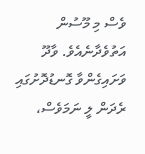ވެސް މި މޫސުން އަތުވެދާނެއެވެ. ވާދޫ ވަށައިގެންވާ ގޮނޑުދޮށުގައި ރެދަން ލީ ނަމަވެސް،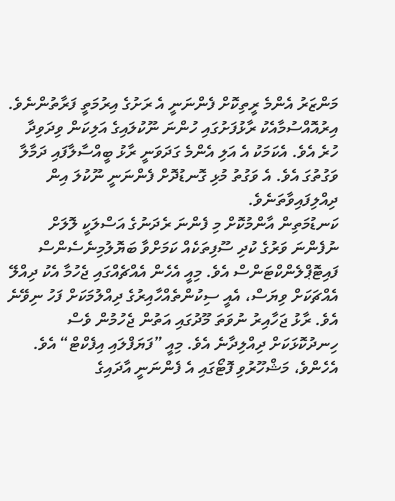މަންޒަރު އެންމެ ރީތިކޮށް ފެންނަނީ އެ ރަށުގެ އިރުމަތީ ފަރާތުންނެވެ. އިރުއޮއްސުމާއެކު ރާޅުފަށުގައި ހުންނަ ނޫކުލައިގެ އަލިކަން ވިދަވިދާ ހުރެ އެވެ. އެކަމަކު އެ އަލި އެންމެ ގަދަވަނީ ރާޅު ބީއްސާލާފައި ދަމާލާ ވަގުތުގަ އެވެ. އެ ވަގުތު މުޅި ގޮނޑުދޮށް ފެންނަނީ ނޫކުލަ އިން ދިއްލިފައިވާތަނެވެ.
ކަނޑުމަތިން އާންމުކޮށް މި ފެންނަ ރެދަނުގެ އަސްލަކީ ލޮލަށް ނުފެންނަ ވަރުގެ ކުދި ސޫފިތަކެއް ކަމަށްވާ ބަޔޮލުމިނެސެންސް ފައިޓޮޕްލެންކްޓަންސް އެވެ. މިއީ އެހެން އެއްޗެއްގައި ޖެހުމާ އެކު ދިއްލޭ އެއްޗަކަށް ވިޔަސް، އެއީ ސިކުންތެއްހާއިރުގެ ދިއްލުމަކަށް ފަހު ނިވޭނެ އެވެ. ރާޅު ޖަހާއިރު ނުވަތަ މޫދުގައި އަތުން ޖެހުމުން ވެސް ހިނދުކޮޅަކަށް ދިއްލިދާނެ އެވެ. މިއީ ”ފަޔަފްލައި އިފެކްޓް“ އެވެ.
އެހެންވެ، މަޝްހޫރުވި ފޮޓޯގައި އެ ފެންނަނީ އާދައިގެ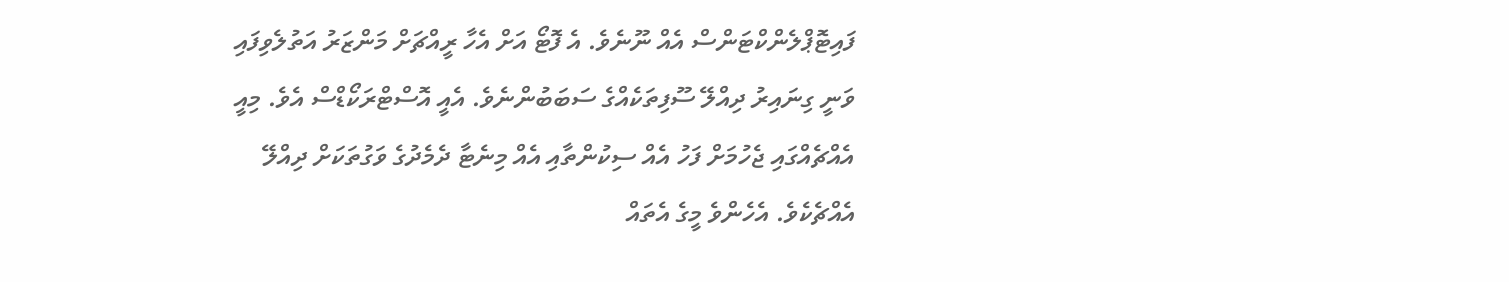ފައިޓޮޕްލެންކްޓަންސް އެއް ނޫނެވެ. އެ ފޮޓޯ އަށް އެހާ ރީއްޗަށް މަންޒަރު އަތުލެވިފައި ވަނީ ގިނައިރު ދިއްލޭ ސޫފިތަކެއްގެ ސަބަބުންނެވެ. އެއީ އޮސްޓްރަކޯޑްސް އެވެ. މިއީ އެއްޗެއްގައި ޖެހުމަށް ފަހު އެއް ސިކުންތާއި އެއް މިނެޓާ ދެމެދުގެ ވަގުތަކަށް ދިއްލޭ އެއްޗެކެވެ. އެހެންވެ މީގެ އެތައް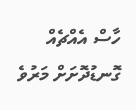ހާސް އެއްޗެއް ގޮނޑުދޮށަށް މަރުވެ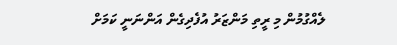ލެއްގުމުން މި ރީތި މަންޒަރު އުފެދިގެން އަންނަނީ ކަމަށް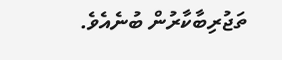ތަޖުރިބާކާރުން ބުނެއެވެ.